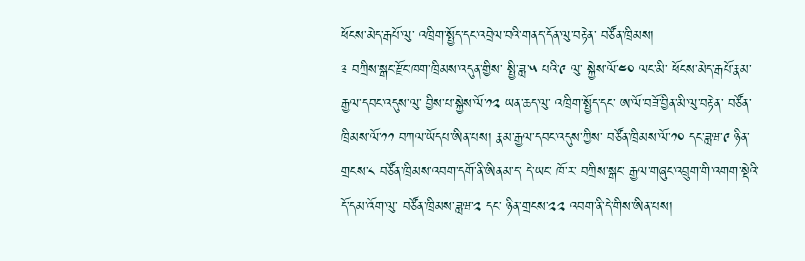ཕོངས་མེད་རྒཔོ་ལུ་ འཁྲིག་སྤྱོད་དང་འབྲེལ་བའི་གནད་དོན་ལུ་བརྟེན་ བཙོན་ཁྲིམས།
༉ བཀྲིས་སྒང་རྫོང་ཁག་ཁྲིམས་འདུན་གྱིས་ སྤྱི་ཟླ་༥ པའི་༩ ལུ་ སྐྱེས་ལོ་༤༠ ལང་མི་ ཕོངས་མེད་རྒཔོ་རྣམ་རྒྱལ་དབང་འདུས་ལུ་ བྱིས་པ་སྐྱེས་ལོ་༡༢ ཡན་ཆད་ལུ་ འཁྲིག་སྤྱོད་དང་ ཨ་ལོ་བཟོ་བྱིན་མི་ལུ་བརྟེན་ བཙོན་ཁྲིམས་ལོ་༡༡ བཀལ་ཡོདཔ་ཨིན་པས། རྣམ་རྒྱལ་དབང་འདུས་ཀྱིས་ བཙོན་ཁྲིམས་ལོ་༡༠ དང་ཟླཝ་༩ ཉིན་གྲངས་༨ བཙོན་ཁྲིམས་འབག་དགོ་ནི་ཨིནམ་ད་ དེ་ཡང་ ཁོ་ར་ བཀྲིས་སྒང་ རྒྱལ་གཞུང་འབྲུག་གི་འགག་སྡེའི་ དོ་དམ་འོག་ལུ་ བཙོན་ཁྲིམས་ཟླཝ་༢ དང་ ཉིན་གྲངས་༢༢ འབག་ནི་དེ་གིས་ཨིན་པས།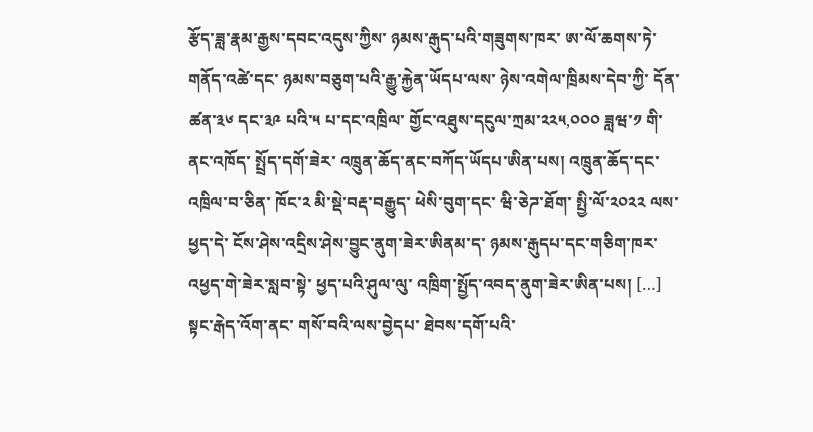རྩོད་ཟླ་རྣམ་རྒྱས་དབང་འདུས་ཀྱིས་ ཉམས་རྒུད་པའི་གཟུགས་ཁར་ ཨ་ལོ་ཆགས་ཏེ་ གནོད་འཚེ་དང་ ཉམས་བཅུག་པའི་རྒྱུ་རྐྱེན་ཡོདཔ་ལས་ ཉེས་འགེལ་ཁྲིམས་དེབ་ཀྱི་ དོན་ཚན་༣༦ དང་༣༩ པའི་༥ པ་དང་འཁྲིལ་ གྱོང་འཐུས་དངུལ་ཀྲམ་༢༢༥,༠༠༠ ཟླཝ་༡ གི་ནང་འཁོད་ སྤྲོད་དགོ་ཟེར་ འཁྲུན་ཆོད་ནང་བཀོད་ཡོདཔ་ཨིན་པས། འཁྲུན་ཆོད་དང་འཁྲིལ་བ་ཅིན་ ཁོང་༢ མི་སྡེ་བརྡ་བརྒྱུད་ ཕེསི་བུག་དང་ ཝི་ཅེཌ་ཐོག་ སྤྱི་ལོ་༢༠༢༢ ལས་ཕྱད་དེ་ ངོས་ཤེས་འདྲིས་ཤེས་བྱུང་ནུག་ཟེར་ཨིནམ་ད་ ཉམས་རྒུདཔ་དང་གཅིག་ཁར་ འཕྱད་གེ་ཟེར་སླབ་སྟེ་ ཕྱད་པའི་ཤུལ་ལུ་ འཁྲིག་སྤྱོད་འབད་ནུག་ཟེར་ཨིན་པས། […]
སྟང་རྒེད་འོག་ནང་ གསོ་བའི་ལས་བྱེདཔ་ ཐེབས་དགོ་པའི་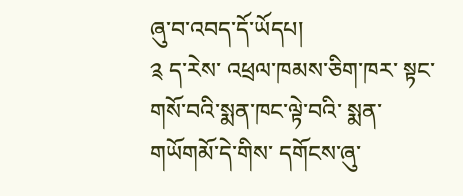ཞུ་བ་འབད་དོ་ཡོདཔ།
༉ ད་རེས་ འཕྲལ་ཁམས་ཅིག་ཁར་ སྟང་གསོ་བའི་སྨན་ཁང་ལྟེ་བའི་ སྨན་གཡོགམོ་དེ་གིས་ དགོངས་ཞུ་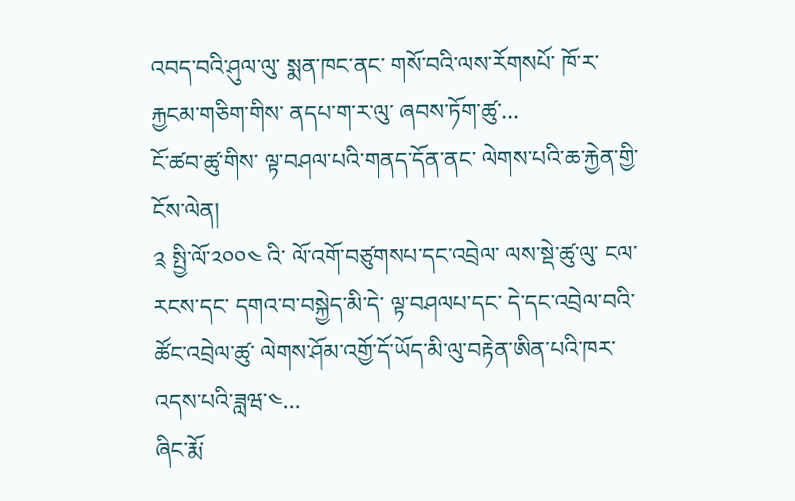འབད་བའི་ཤུལ་ལུ་ སྨན་ཁང་ནང་ གསོ་བའི་ལས་རོགསཔོ་ ཁོ་ར་རྐྱངམ་གཅིག་གིས་ ནདཔ་ག་ར་ལུ་ ཞབས་ཏོག་ཚུ་...
ངོ་ཚབ་ཚུ་གིས་ ལྟ་བཤལ་པའི་གནད་དོན་ནང་ ལེགས་པའི་ཆ་རྐྱེན་གྱི་ ངོས་ལེན།
༉ སྤྱི་ལོ་༢༠༠༤ འི་ ལོ་འགོ་བཙུགསཔ་དང་འབྲེལ་ ལས་སྡེ་ཚུ་ལུ་ ངལ་རངས་དང་ དགའ་བ་བསྐྱེད་མི་དེ་ ལྟ་བཤལཔ་དང་ དེ་དང་འབྲེལ་བའི་ཚོང་འབྲེལ་ཚུ་ ལེགས་ཤོམ་འགྱོ་དོ་ཡོད་མི་ལུ་བརྟེན་ཨིན་པའི་ཁར་ འདས་པའི་ཟླཝ་༤...
ཞིང་རྨོ་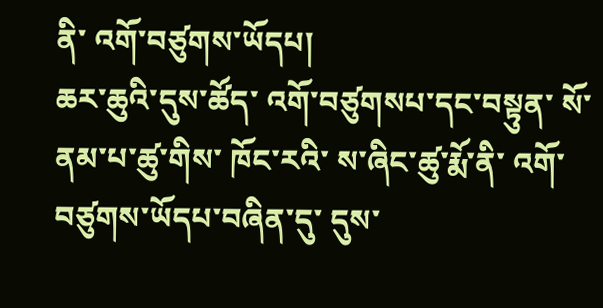ནི་ འགོ་བཙུགས་ཡོདཔ།
ཆར་ཆུའི་དུས་ཚོད་ འགོ་བཙུགསཔ་དང་བསྟུན་ སོ་ནམ་པ་ཚུ་གིས་ ཁོང་རའི་ ས་ཞིང་ཚུ་རྨོ་ནི་ འགོ་བཙུགས་ཡོདཔ་བཞིན་དུ་ དུས་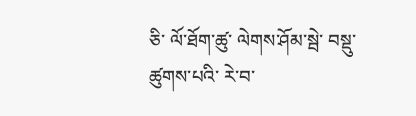ཅི་ ལོ་ཐོག་ཚུ་ ལེགས་ཤོམ་སྦེ་ བསྡུ་ཚུགས་པའི་ རེ་བ་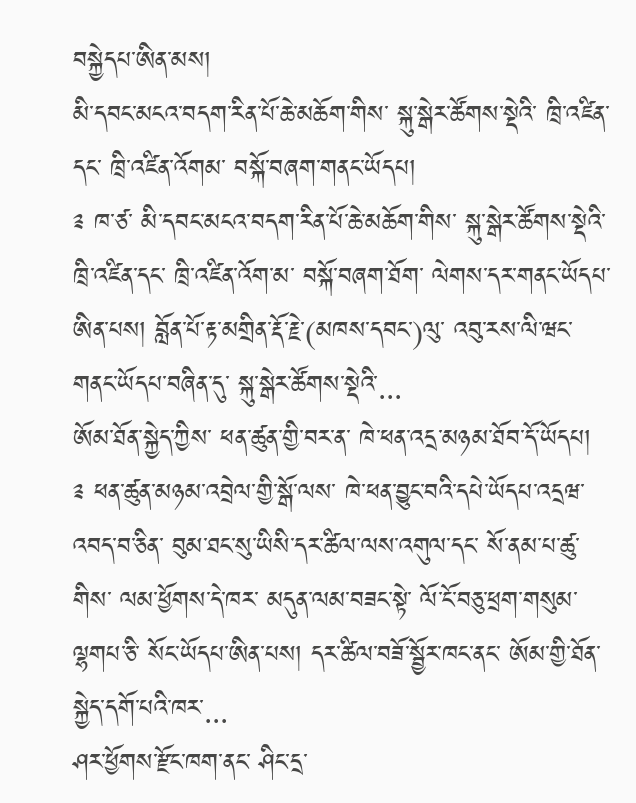བསྐྱེདཔ་ཨིན་མས།
མི་དབང་མངའ་བདག་རིན་པོ་ཆེ་མཆོག་གིས་ སྐུ་སྒེར་ཚོགས་སྡེའི་ ཁྲི་འཛིན་དང་ ཁྲི་འཛིན་འོགམ་ བསྐོ་བཞག་གནང་ཡོདཔ།
༉ ཁ་ཙ་ མི་དབང་མངའ་བདག་རིན་པོ་ཆེ་མཆོག་གིས་ སྐུ་སྒེར་ཚོགས་སྡེའི་ ཁྲི་འཛིན་དང་ ཁྲི་འཛིན་འོག་མ་ བསྐོ་བཞག་ཐོག་ ལེགས་དར་གནང་ཡོདཔ་ཨིན་པས། བློན་པོ་རྟ་མགྲིན་རྡོ་རྗེ་(མཁས་དབང་)ལུ་ འབུ་རས་ལི་ཝང་གནང་ཡོདཔ་བཞིན་དུ་ སྐུ་སྒེར་ཚོགས་སྡེའི་...
ཨོམ་ཐོན་སྐྱེད་ཀྱིས་ ཕན་ཚུན་གྱི་བར་ན་ ཁེ་ཕན་འདྲ་མཉམ་ཐོབ་དོ་ཡོདཔ།
༉ ཕན་ཚུན་མཉམ་འབྲེལ་གྱི་སྒོ་ལས་ ཁེ་ཕན་བྱུང་བའི་དཔེ་ཡོདཔ་འདྲཝ་འབད་བ་ཅིན་ བུམ་ཐང་སུ་ཡིསི་དར་ཚིལ་ལས་འགུལ་དང་ སོ་ནམ་པ་ཚུ་གིས་ ལམ་ཕྱོགས་དེ་ཁར་ མདུན་ལམ་བཟང་སྟེ་ ལོ་ངོ་བཅུ་ཕྲག་གསུམ་ལྷགཔ་ཅི་ སོང་ཡོདཔ་ཨིན་པས། དར་ཚིལ་བཟོ་སྦྱོར་ཁང་ནང་ ཨོམ་གྱི་ཐོན་སྐྱེད་དགོ་པའི་ཁར་...
ཤར་ཕྱོགས་རྫོང་ཁག་ནང་ ཤིང་དྲ་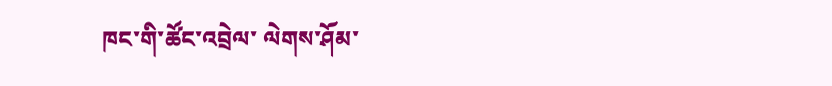ཁང་གི་ཚོང་འབྲེལ་ ལེགས་ཤོམ་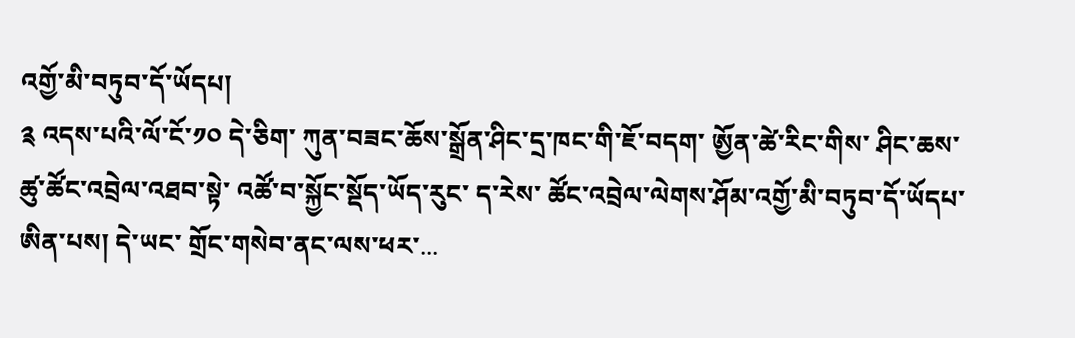འགྱོ་མི་བཏུབ་དོ་ཡོདཔ།
༉ འདས་པའི་ལོ་ངོ་༡༠ དེ་ཅིག་ ཀུན་བཟང་ཆོས་སྒྲོན་ཤིང་དྲ་ཁང་གི་ཇོ་བདག་ ཨྱོན་ཚེ་རིང་གིས་ ཤིང་ཆས་ཚུ་ཚོང་འབྲེལ་འཐབ་སྟེ་ འཚོ་བ་སྐྱོང་སྡོད་ཡོད་རུང་ ད་རེས་ ཚོང་འབྲེལ་ལེགས་ཤོམ་འགྱོ་མི་བཏུབ་དོ་ཡོདཔ་ཨིན་པས། དེ་ཡང་ གྲོང་གསེབ་ནང་ལས་ཕར་...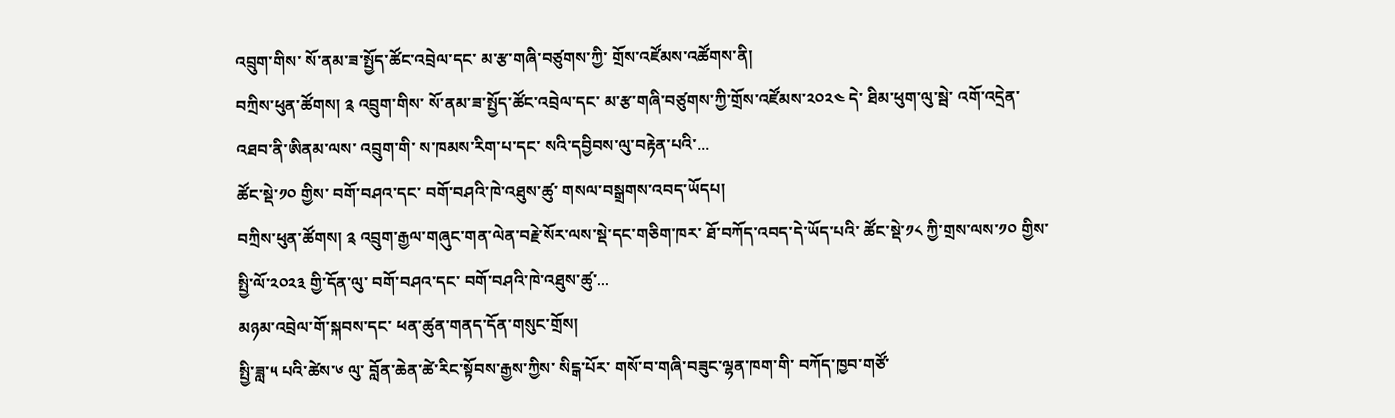འབྲུག་གིས་ སོ་ནམ་ཟ་སྤྱོད་ཚོང་འབྲེལ་དང་ མ་རྩ་གཞི་བཙུགས་ཀྱི་ གྲོས་འཛོམས་འཚོགས་ནི།
བཀྲིས་ཕུན་ཚོགས། ༉ འབྲུག་གིས་ སོ་ནམ་ཟ་སྤྱོད་ཚོང་འབྲེལ་དང་ མ་རྩ་གཞི་བཙུགས་ཀྱི་གྲོས་འཛོམས་༢༠༢༤ དེ་ ཐིམ་ཕུག་ལུ་སྦེ་ འགོ་འདྲེན་འཐབ་ནི་ཨིནམ་ལས་ འབྲུག་གི་ ས་ཁམས་རིག་པ་དང་ སའི་དབྱིབས་ལུ་བརྟེན་པའི་...
ཚོང་སྡེ་༡༠ གྱིས་ བགོ་བཤའ་དང་ བགོ་བཤའི་ཁེ་འཐུས་ཚུ་ གསལ་བསྒྲགས་འབད་ཡོདཔ།
བཀྲིས་ཕུན་ཚོགས། ༉ འབྲུག་རྒྱལ་གཞུང་གན་ལེན་བརྗེ་སོར་ལས་སྡེ་དང་གཅིག་ཁར་ ཐོ་བཀོད་འབད་དེ་ཡོད་པའི་ ཚོང་སྡེ་༡༨ ཀྱི་གྲས་ལས་༡༠ གྱིས་ སྤྱི་ལོ་༢༠༢༣ གྱི་དོན་ལུ་ བགོ་བཤའ་དང་ བགོ་བཤའི་ཁེ་འཐུས་ཚུ་...
མཉམ་འབྲེལ་གོ་སྐབས་དང་ ཕན་ཚུན་གནད་དོན་གསུང་གྲོས།
སྤྱི་ཟླ་༥ པའི་ཚེས་༦ ལུ་ བློན་ཆེན་ཚེ་རིང་སྟོབས་རྒྱས་ཀྱིས་ སིངྒ་པོར་ གསོ་བ་གཞི་བཟུང་ལྷན་ཁག་གི་ བཀོད་ཁྱབ་གཙོ་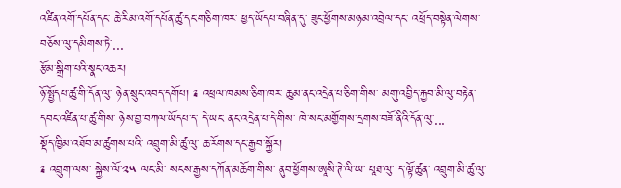འཛིན་འགོ་དཔོན་དང་ ཆེ་རིམ་འགོ་དཔོན་ཚུ་དང་གཅིག་ཁར་ ཕྱད་ཡོདཔ་བཞིན་དུ་ ཟུང་ཕྱོགས་མཉམ་འབྲེལ་དང་ འཕྲོད་བསྟེན་ལེགས་བཅོས་ལུ་དམིགས་ཏེ་...
རྩོམ་སྒྲིག་པའི་སྣང་འཆར།
ཉོ་སྤྱོདཔ་ཚུ་གི་དོན་ལུ་ ཉེན་སྲུང་འབད་དགོཔ། ༉ འཕྲལ་ཁམས་ཅིག་ཁར་ ཆུམ་ནང་འདྲེན་པ་ཅིག་གིས་ མགུ་འབྱིད་རྐྱབ་མི་ལུ་བརྟེན་ དབང་འཛིན་པ་ཚུ་གིས་ ཉེས་བྱ་བཀལ་ཡོདཔ་ད་ དེ་ཡང་ ནང་འདྲེན་པ་དེ་གིས་ ཁེ་སང་མགྱོགས་དྲགས་བཟོ་ནིའི་དོན་ལུ་...
སྡོད་ཁྱིམ་འཐོབ་མ་ཚུགས་པའི་ འབྲུག་མི་ཚུ་ལུ་ ཆ་རོགས་དང་རྒྱབ་སྐྱོར།
༉ འབྲུག་ལས་ སྐྱེས་ལོ་༢༥ ལང་མི་ སངས་རྒྱས་དཀོན་མཆོག་གིས་ ནུབ་ཕྱོགས་ཨཱསི་ཊེ་ལི་ཡ་ པཱཐ་ལུ་ ད་ལྟོ་ཚུན་ འབྲུག་མི་ཚུ་ལུ་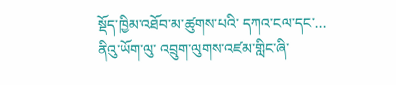སྡོད་ཁྱིམ་འཐོབ་མ་ཚུགས་པའི་ དཀའ་ངལ་དང་...
ནིའུ་ཡོག་ལུ་ འབྲུག་ལུགས་འཛམ་གླིང་ཞི་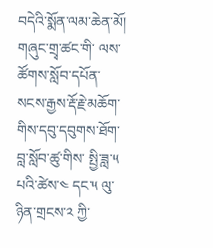བདེའི་སྨོན་ལམ་ཆེན་མོ།
གཞུང་གྲྭ་ཚང་གི་ ལས་ཚོགས་སློབ་དཔོན་ སངས་རྒྱས་རྡོ་རྗེ་མཆོག་གིས་དབུ་དབུགས་ཐོག་ བླ་སློབ་ཚུ་གིས་ སྤྱི་ཟླ་༥ པའི་ཚེས་༤ དང་༥ ལུ་ ཉིན་གྲངས་༢ ཀྱི་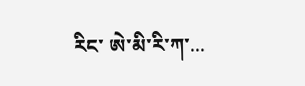རིང་ ཨེ་མི་རི་ཀ་...